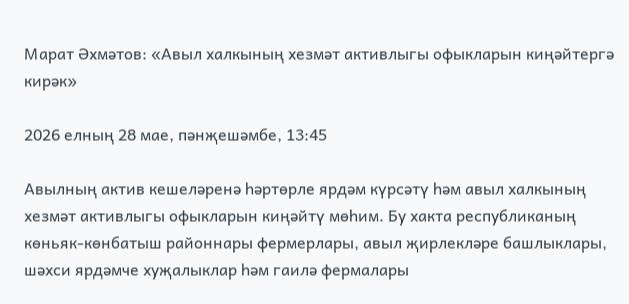Марат Әхмәтов: «Авыл халкының хезмәт активлыгы офыкларын киңәйтергә кирәк»

2026 елның 28 мае, пәнҗешәмбе, 13:45

Авылның актив кешеләренә һәртөрле ярдәм күрсәтү һәм авыл халкының хезмәт активлыгы офыкларын киңәйтү мөһим. Бу хакта республиканың көньяк-көнбатыш районнары фермерлары, авыл җирлекләре башлыклары, шәхси ярдәмче хуҗалыклар һәм гаилә фермалары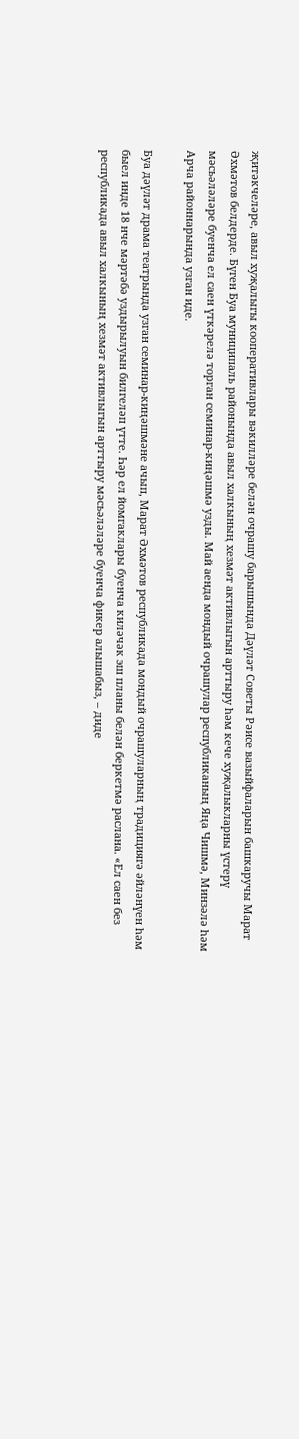җитәкчеләре, авыл хуҗалыгы кооперативлары вәкилләре белән очрашу барышында Дәүләт Советы Рәисе вазыйфаларын башкаручы Марат Әхмәтов белдерде. Бүген Буа муниципаль районында авыл халкының хезмәт активлыгын арттыру һәм кече хуҗалыкларны үстерү мәсьәләләре буенча ел саен үткәрелә торган семинар-киңәшмә узды. Май аенда мондый очрашулар республиканың Яңа Чишмә, Минзәлә һәм Арча районнарында узган иде.

Буа дәүләт драма театрында узган семинар-киңәшмәне ачып, Марат Әхмәтов республикада мондый очрашуларның традициягә әйләнүен һәм быел инде 18 нче мәртәбә уздырылуын билгеләп үтте. Һәр ел йомгаклары буенча киләчәк эш планы белән беркетмә раслана. «Ел саен без республикада авыл халкының хезмәт активлыгын арттыру мәсьәләләре буенча фикер алышабыз, – диде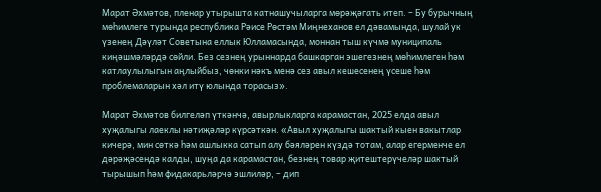Марат Әхмәтов, пленар утырышта катнашучыларга мөрәҗәгать итеп. – Бу бурычның мөһимлеге турында республика Рәисе Рөстәм Миңнеханов ел дәвамында, шулай ук үзенең Дәүләт Советына еллык Юлламасында, моннан тыш күчмә муниципаль киңәшмәләрдә сөйли. Без сезнең урыннарда башкарган эшегезнең мөһимлеген һәм катлаулылыгын аңлыйбыз, чөнки нәкъ менә сез авыл кешесенең үсеше һәм проблемаларын хәл итү юлында торасыз».

Марат Әхмәтов билгеләп үткәнчә, авырлыкларга карамастан, 2025 елда авыл хуҗалыгы лаеклы нәтиҗәләр күрсәткән. «Авыл хуҗалыгы шактый кыен вакытлар кичерә, мин сөткә һәм ашлыкка сатып алу бәяләрен күздә тотам, алар егерменче ел дәрәҗәсендә калды, шуңа да карамастан, безнең товар җитештерүчеләр шактый тырышып һәм фидакарьләрчә эшлиләр, – дип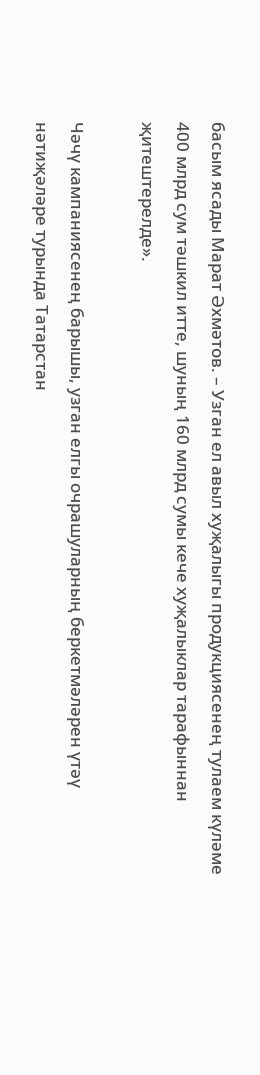басым ясады Марат Әхмәтов. – Узган ел авыл хуҗалыгы продукциясенең тулаем күләме 400 млрд сум тәшкил итте, шуның 160 млрд сумы кече хуҗалыклар тарафыннан җитештерелде».

Чәчү кампаниясенең барышы, узган елгы очрашуларның беркетмәләрен үтәү нәтиҗәләре турында Татарстан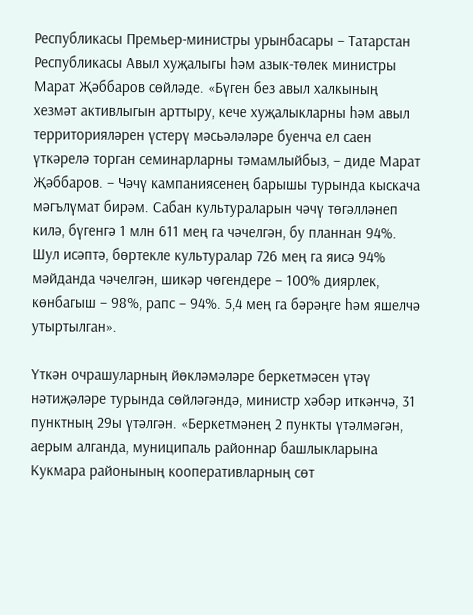Республикасы Премьер-министры урынбасары – Татарстан Республикасы Авыл хуҗалыгы һәм азык-төлек министры Марат Җәббаров сөйләде. «Бүген без авыл халкының хезмәт активлыгын арттыру, кече хуҗалыкларны һәм авыл территорияләрен үстерү мәсьәләләре буенча ел саен үткәрелә торган семинарларны тәмамлыйбыз, – диде Марат Җәббаров. – Чәчү кампаниясенең барышы турында кыскача мәгълүмат бирәм. Сабан культураларын чәчү төгәлләнеп килә, бүгенгә 1 млн 611 мең га чәчелгән, бу планнан 94%. Шул исәптә, бөртекле культуралар 726 мең га яисә 94% мәйданда чәчелгән, шикәр чөгендере – 100% диярлек, көнбагыш – 98%, рапс – 94%. 5,4 мең га бәрәңге һәм яшелчә утыртылган».

Үткән очрашуларның йөкләмәләре беркетмәсен үтәү нәтиҗәләре турында сөйләгәндә, министр хәбәр иткәнчә, 31 пунктның 29ы үтәлгән. «Беркетмәнең 2 пункты үтәлмәгән, аерым алганда, муниципаль районнар башлыкларына Кукмара районының кооперативларның сөт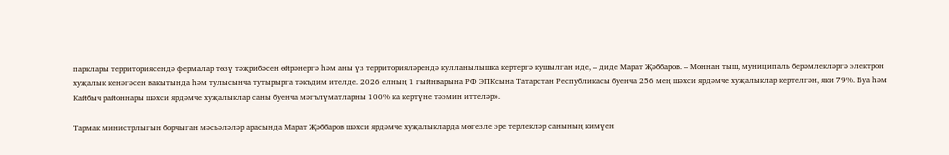парклары территориясендә фермалар төзү тәҗрибәсен өйрәнергә һәм аны үз территорияләрендә кулланылышка кертергә кушылган иде, – диде Марат Җәббаров. – Моннан тыш, муниципаль берәмлекләргә электрон хуҗалык кенәгәсен вакытында һәм тулысынча тутырырга тәкъдим ителде. 2026 елның 1 гыйнварына РФ ЭПКсына Татарстан Республикасы буенча 256 мең шәхси ярдәмче хуҗалыклар кертелгән, яки 79%. Буа һәм Кайбыч районнары шәхси ярдәмче хуҗалыклар саны буенча мәгълүматларны 100% ка кертүне тәэмин иттеләр».

Тармак министрлыгын борчыган мәсьәләләр арасында Марат Җәббаров шәхси ярдәмче хуҗалыкларда мөгезле эре терлекләр санының кимүен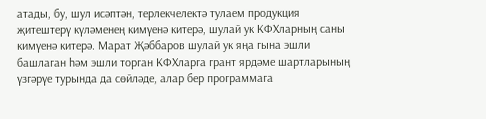атады, бу, шул исәптән, терлекчелектә тулаем продукция җитештерү күләменең кимүенә китерә, шулай ук КФХларның саны кимүенә китерә. Марат Җәббаров шулай ук яңа гына эшли башлаган һәм эшли торган КФХларга грант ярдәме шартларының үзгәрүе турында да сөйләде, алар бер программага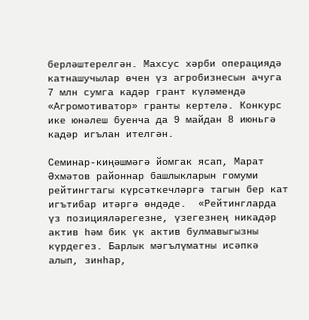берләштерелгән. Махсус хәрби операциядә катнашучылар өчен үз агробизнесын ачуга 7 млн сумга кадәр грант күләмендә «Агромотиватор» гранты кертелә. Конкурс ике юнәлеш буенча да 9 майдан 8 июньгә кадәр игълан ителгән.

Семинар-киңәшмәгә йомгак ясап, Марат Әхмәтов районнар башлыкларын гомуми рейтингтагы күрсәткечләргә тагын бер кат игътибар итәргә өндәде.  «Рейтингларда үз позицияләрегезне, үзегезнең никадәр актив һәм бик үк актив булмавыгызны күрдегез. Барлык мәгълүматны исәпкә алып, зинһар,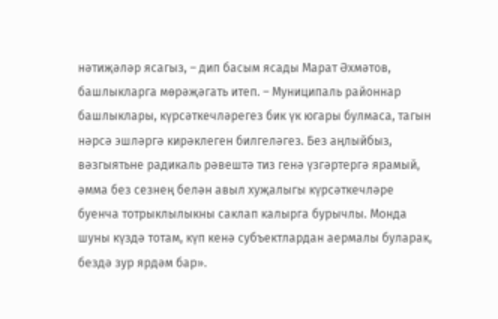нәтиҗәләр ясагыз, – дип басым ясады Марат Әхмәтов, башлыкларга мөрәҗәгать итеп. – Муниципаль районнар башлыклары, күрсәткечләрегез бик үк югары булмаса, тагын нәрсә эшләргә кирәклеген билгеләгез. Без аңлыйбыз, вәзгыятьне радикаль рәвештә тиз генә үзгәртергә ярамый, әмма без сезнең белән авыл хуҗалыгы күрсәткечләре буенча тотрыклылыкны саклап калырга бурычлы. Монда шуны күздә тотам, күп кенә субъектлардан аермалы буларак, бездә зур ярдәм бар».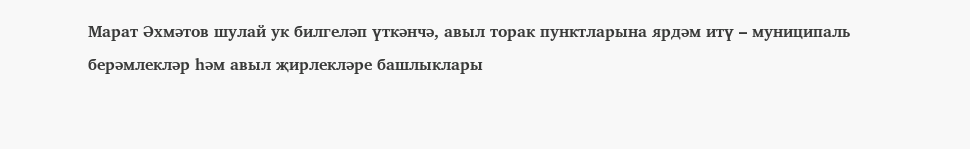Марат Әхмәтов шулай ук билгеләп үткәнчә, авыл торак пунктларына ярдәм итү – муниципаль берәмлекләр һәм авыл җирлекләре башлыклары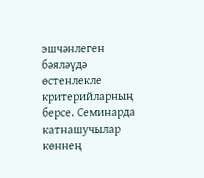эшчәнлеген бәяләүдә өстенлекле критерийларның берсе. Семинарда катнашучылар көннең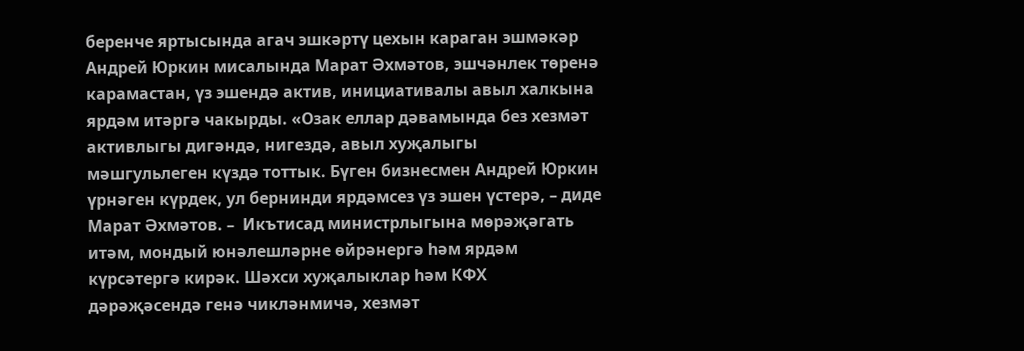беренче яртысында агач эшкәртү цехын караган эшмәкәр Андрей Юркин мисалында Марат Әхмәтов, эшчәнлек төренә карамастан, үз эшендә актив, инициативалы авыл халкына ярдәм итәргә чакырды. «Озак еллар дәвамында без хезмәт активлыгы дигәндә, нигездә, авыл хуҗалыгы мәшгульлеген күздә тоттык. Бүген бизнесмен Андрей Юркин үрнәген күрдек, ул бернинди ярдәмсез үз эшен үстерә, – диде Марат Әхмәтов. –  Икътисад министрлыгына мөрәҗәгать итәм, мондый юнәлешләрне өйрәнергә һәм ярдәм күрсәтергә кирәк. Шәхси хуҗалыклар һәм КФХ дәрәҗәсендә генә чикләнмичә, хезмәт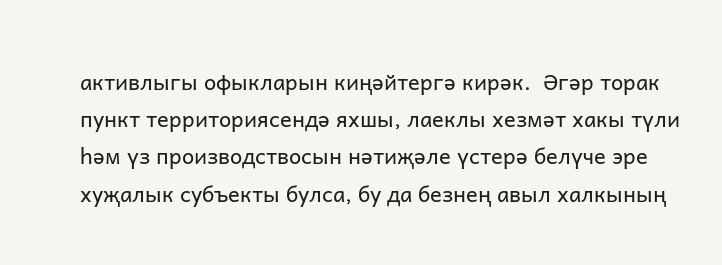активлыгы офыкларын киңәйтергә кирәк.  Әгәр торак пункт территориясендә яхшы, лаеклы хезмәт хакы түли һәм үз производствосын нәтиҗәле үстерә белүче эре хуҗалык субъекты булса, бу да безнең авыл халкының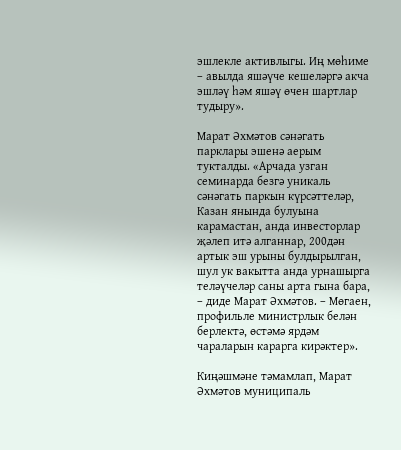эшлекле активлыгы. Иң мөһиме – авылда яшәүче кешеләргә акча эшләү һәм яшәү өчен шартлар тудыру».

Марат Әхмәтов сәнәгать парклары эшенә аерым тукталды. «Арчада узган семинарда безгә уникаль сәнәгать паркын күрсәттеләр, Казан янында булуына карамастан, анда инвесторлар җәлеп итә алганнар, 200дән артык эш урыны булдырылган, шул ук вакытта анда урнашырга теләүчеләр саны арта гына бара, – диде Марат Әхмәтов. – Мөгаен, профильле министрлык белән берлектә, өстәмә ярдәм чараларын карарга кирәктер».

Киңәшмәне тәмамлап, Марат Әхмәтов муниципаль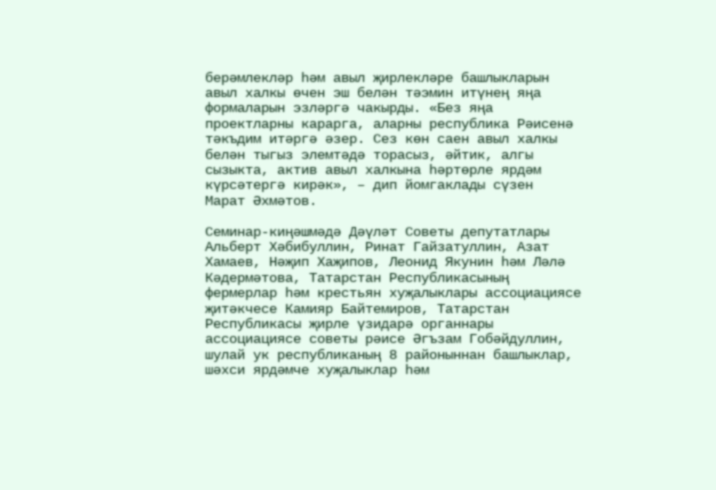берәмлекләр һәм авыл җирлекләре башлыкларын авыл халкы өчен эш белән тәэмин итүнең яңа формаларын эзләргә чакырды. «Без яңа проектларны карарга, аларны республика Рәисенә тәкъдим итәргә әзер. Сез көн саен авыл халкы белән тыгыз элемтәдә торасыз, әйтик, алгы сызыкта, актив авыл халкына һәртөрле ярдәм күрсәтергә кирәк», – дип йомгаклады сүзен  Марат Әхмәтов.

Семинар-киңәшмәдә Дәүләт Советы депутатлары Альберт Хәбибуллин, Ринат Гайзатуллин, Азат Хамаев, Нәҗип Хаҗипов, Леонид Якунин һәм Ләлә Кәдермәтова, Татарстан Республикасының фермерлар һәм крестьян хуҗалыклары ассоциациясе җитәкчесе Камияр Байтемиров, Татарстан Республикасы җирле үзидарә органнары ассоциациясе советы рәисе Әгъзам Гобәйдуллин, шулай ук республиканың 8 районыннан башлыклар, шәхси ярдәмче хуҗалыклар һәм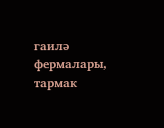гаилә фермалары, тармак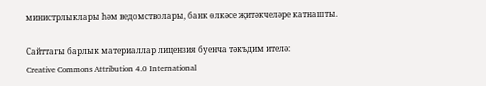министрлыклары һәм ведомстволары, банк өлкәсе җитәкчеләре катнашты.

Сайттагы барлык материаллар лицензия буенча тәкъдим ителә:
Creative Commons Attribution 4.0 International